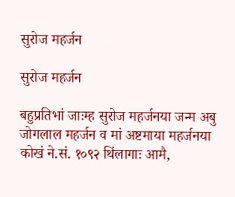सुरोज महर्जन

सुरोज महर्जन

बहुप्रतिभां जाःम्ह सुरोज महर्जनया जन्म अबु जोगलाल महर्जन व मां अष्टमाया महर्जनया कोखं ने.सं. १०९२ थिंलागाः आमै,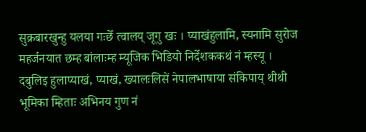सुक्रबारखुन्हु यलया गःछेँ त्वालय्‌ जूगु खः । प्याखंहुलामि, स्यनामि सुरोज महर्जनयात छम्ह बांलाःम्ह म्यूजिक भिडियो निर्देशककथं नं म्हस्यू । दबुलिइ हुलाप्याखं, प्याखं, ख्यालःलिसें नेपालभाषाया संकिपाय्‌ थीथी भूमिका म्हिताः अभिनय गुण नं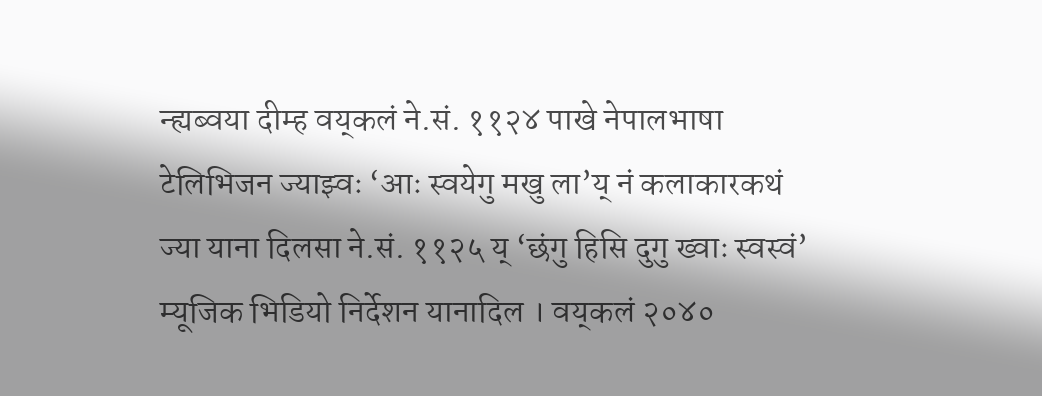न्ह्यब्वया दीम्ह वय्‌कलं ने.सं. ११२४ पाखे नेपालभाषा टेलिभिजन ज्याझ्वः ‘आः स्वयेगु मखु ला’य्‌ नं कलाकारकथं ज्या याना दिलसा ने.सं. ११२५ य्‌ ‘छंगु हिसि दुगु ख्वाः स्वस्वं’ म्यूजिक भिडियो निर्देशन यानादिल । वय्‌कलं २०४०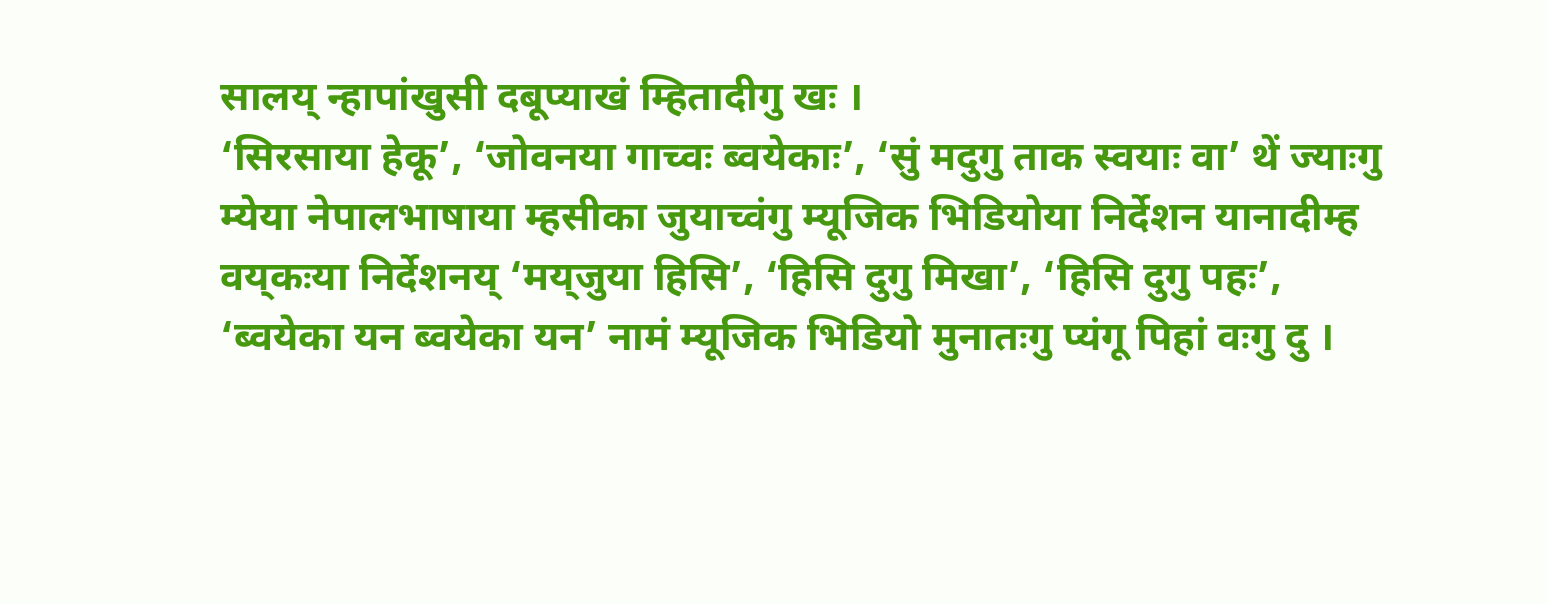सालय्‌ न्हापांखुसी दबूप्याखं म्हितादीगु खः ।
‘सिरसाया हेकू’, ‘जोवनया गाच्वः ब्वयेकाः’, ‘सुं मदुगु ताक स्वयाः वा’ थें ज्याःगु म्येया नेपालभाषाया म्हसीका जुयाच्वंगु म्यूजिक भिडियोया निर्देशन यानादीम्ह वय्‌कःया निर्देशनय्‌ ‘मय्‌जुया हिसि’, ‘हिसि दुगु मिखा’, ‘हिसि दुगु पहः’, ‘ब्वयेका यन ब्वयेका यन’ नामं म्यूजिक भिडियो मुनातःगु प्यंगू पिहां वःगु दु ।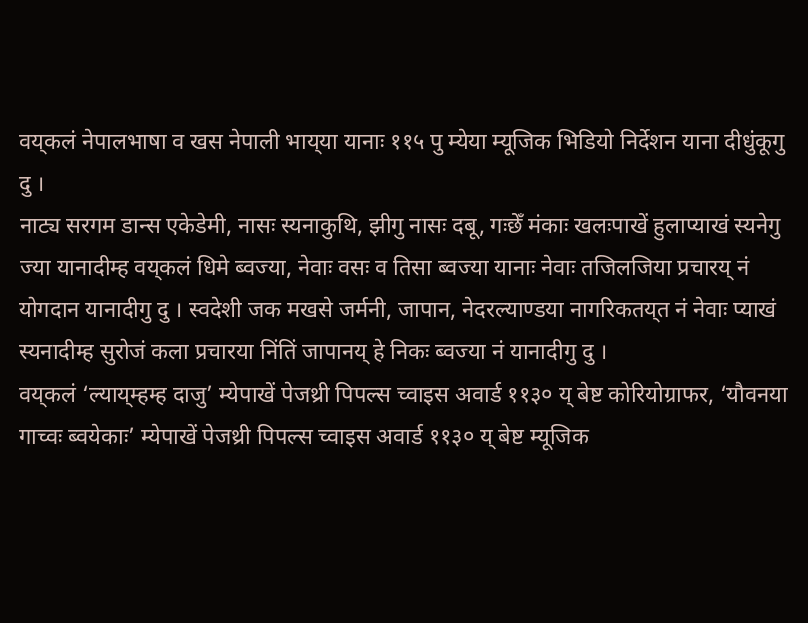वय्‌कलं नेपालभाषा व खस नेपाली भाय्‌या यानाः ११५ पु म्येया म्यूजिक भिडियो निर्देशन याना दीधुंकूगु दु ।
नाट्य सरगम डान्स एकेडेमी, नासः स्यनाकुथि, झीगु नासः दबू, गःछेँ मंकाः खलःपाखें हुलाप्याखं स्यनेगु ज्या यानादीम्ह वय्‌कलं धिमे ब्वज्या, नेवाः वसः व तिसा ब्वज्या यानाः नेवाः तजिलजिया प्रचारय्‌ नं योगदान यानादीगु दु । स्वदेशी जक मखसे जर्मनी, जापान, नेदरल्याण्डया नागरिकतय्‌त नं नेवाः प्याखं स्यनादीम्ह सुरोजं कला प्रचारया निंतिं जापानय्‌ हे निकः ब्वज्या नं यानादीगु दु ।
वय्‌कलं ‘ल्याय्‌म्हम्ह दाजु’ म्येपाखें पेजथ्री पिपल्स च्वाइस अवार्ड ११३० य्‌ बेष्ट कोरियोग्राफर, ‘यौवनया गाच्वः ब्वयेकाः’ म्येपाखें पेजथ्री पिपल्स च्वाइस अवार्ड ११३० य्‌ बेष्ट म्यूजिक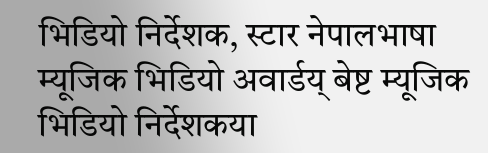भिडियो निर्देशक, स्टार नेपालभाषा म्यूजिक भिडियो अवार्डय्‌ बेष्ट म्यूजिक भिडियो निर्देशकया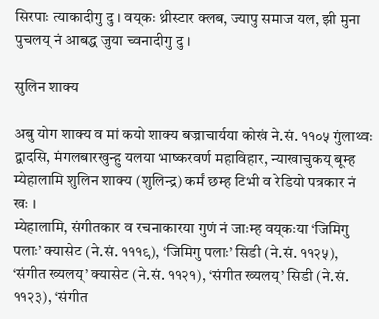सिरपाः त्याकादीगु दु । वय्‌कः थ्रीस्टार क्लब, ज्यापु समाज यल, झी मुना पुचलय्‌ नं आबद्ध जुया च्वनादीगु दु ।

सुलिन शाक्य

अबु योग शाक्य व मां कयो शाक्य बज्राचार्यया कोखं ने.सं. ११०५ गुंलाथ्वः द्वादसि, मंगलबारखुन्हु यलया भाष्करवर्ण महाविहार, न्याखाचुकय्‌ बूम्ह म्येहालामि शुलिन शाक्य (शुलिन्द्र) कर्मं छम्ह टिभी व रेडियो पत्रकार नं खः ।
म्येहालामि, संगीतकार व रचनाकारया गुणं नं जाःम्ह वय्‌कःया ‘जिमिगु पलाः’ क्यासेट (ने.सं. १११९), ‘जिमिगु पलाः’ सिडी (ने.सं. ११२५), ‘संगीत ख्यलय्‌’ क्यासेट (ने.सं. ११२१), ‘संगीत ख्यलय्‌’ सिडी (ने.सं. ११२३), ‘संगीत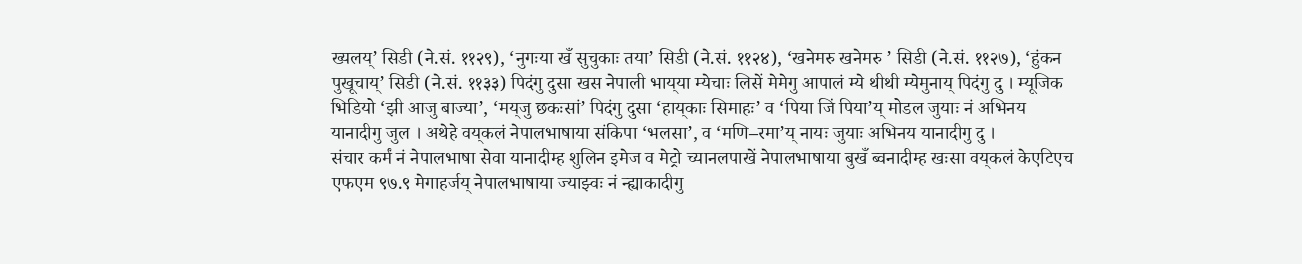ख्यलय्‌’ सिडी (ने.सं. ११२९), ‘नुगःया खँ सुचुकाः तया’ सिडी (ने.सं. ११२४), ‘खनेमरु खनेमरु ’ सिडी (ने.सं. ११२७), ‘हुंकन पुखूचाय्‌’ सिडी (ने.सं. ११३३) पिदंगु दुसा खस नेपाली भाय्‌या म्येचाः लिसें मेमेगु आपालं म्ये थीथी म्येमुनाय्‌ पिदंगु दु । म्यूजिक भिडियो ‘झी आजु बाज्या’, ‘मय्‌जु छकःसां’ पिदंगु दुसा ‘हाय्‌काः सिमाहः’ व ‘पिया जिं पिया’य्‌ मोडल जुयाः नं अभिनय यानादीगु जुल । अथेहे वय्‌कलं नेपालभाषाया संकिपा ‘भलसा’, व ‘मणि–रमा’य्‌ नायः जुयाः अभिनय यानादीगु दु ।
संचार कर्मं नं नेपालभाषा सेवा यानादीम्ह शुलिन इमेज व मेट्रो च्यानलपाखें नेपालभाषाया बुखँ ब्वनादीम्ह खःसा वय्‌कलं केएटिएच एफएम ९७.९ मेगाहर्जय्‌ नेपालभाषाया ज्याझ्वः नं न्ह्याकादीगु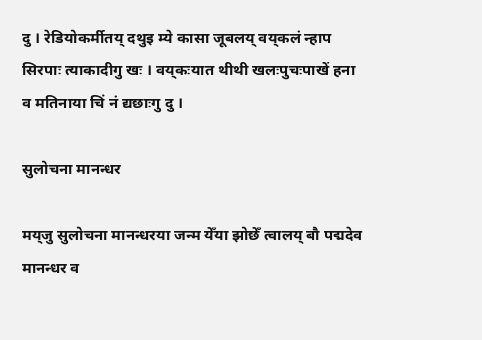दु । रेडियोकर्मीतय्‌ दथुइ म्ये कासा जूबलय्‌ वय्‌कलं न्हाप सिरपाः त्याकादीगु खः । वय्‌कःयात थीथी खलःपुचःपाखें हना व मतिनाया चिं नं द्यछाःगु दु ।

सुलोचना मानन्धर

मय्‌जु सुलोचना मानन्धरया जन्म येँया झोछेँ त्वालय् बौ पद्मदेव मानन्धर व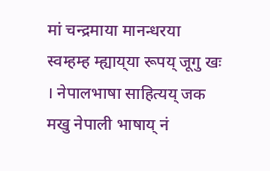मां चन्द्रमाया मानन्धरया स्वम्हम्ह म्ह्याय्‌या रूपय् जूगु खः । नेपालभाषा साहित्यय् जक मखु नेपाली भाषाय् नं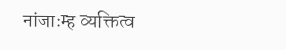नांजाःम्ह व्यक्तित्व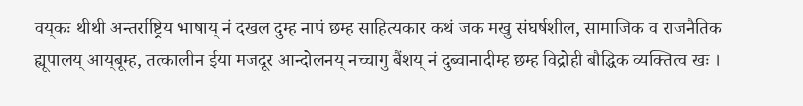वय्‌कः थीथी अन्तर्राष्ट्रिय भाषाय् नं दखल दुम्ह नापं छम्ह साहित्यकार कथं जक मखु संघर्षशील, सामाजिक व राजनैतिक ह्यूपालय् आय्‌बूम्ह, तत्कालीन ईया मजदूर आन्दोलनय् नच्चागु बैंशय् नं दुब्वानादीम्ह छम्ह विद्रोही बौद्धिक व्यक्तित्व खः ।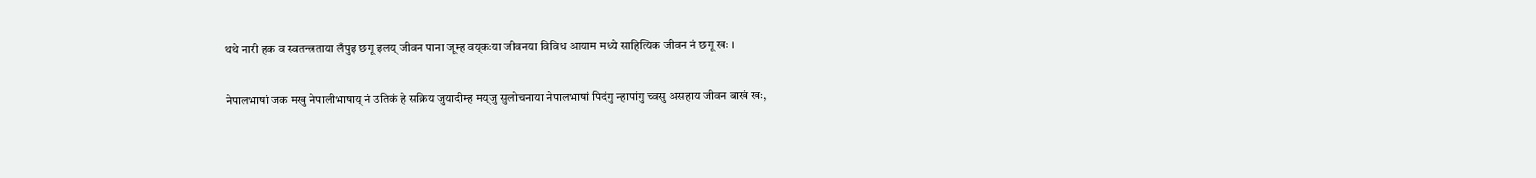थथे नारी हक व स्वतन्त्रताया लँपुइ छगू इलय् जीवन पाना जूम्ह वय्‌कःया जीवनया विविध आयाम मध्ये साहित्यिक जीवन नं छगू खः ।

नेपालभाषां जक मखु नेपालीभाषाय् नं उतिकं हे सक्रिय जुयादीम्ह मय्‌जु सुलोचनाया नेपालभाषां पिदंगु न्हापांगु च्वसु असहाय जीवन बाखं खः,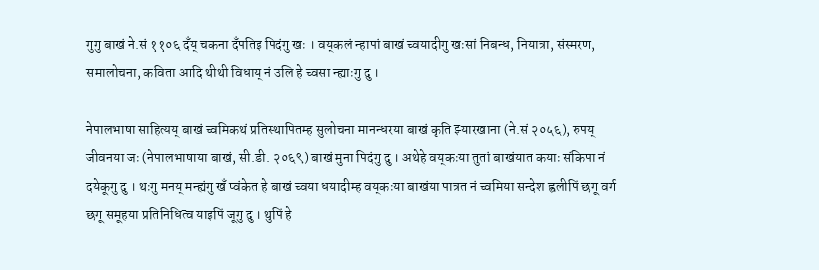गुगु बाखं ने.सं ११०६ दँय् चकना दँपतिइ पिदंगु खः । वय्‌कलं न्हापां बाखं च्वयादीगु खःसां निबन्ध, नियात्रा, संस्मरण, समालोचना, कविता आदि थीथी विधाय् नं उलि हे च्वसा न्ह्याःगु दु ।

नेपालभाषा साहित्यय् बाखं च्वमिकथं प्रतिस्थापितम्ह सुलोचना मानन्धरया बाखं कृति झ्यारखाना (ने.सं २०५६), रुपय् जीवनया जः (नेपालभाषाया बाखं, सी.डी. २०६९) बाखं मुना पिदंगु दु । अथेहे वय्‌कःया तुतां बाखंयात कयाः संकिपा नं दयेकूगु दु । थःगु मनय् मन्ह्यंगु खँ प्वंकेत हे बाखं च्वया धयादीम्ह वय्‌कःया बाखंया पात्रत नं च्वमिया सन्देश ह्वलीपिं छगू वर्ग छगू समूहया प्रतिनिधित्व याइपिं जूगु दु । थुपिं हे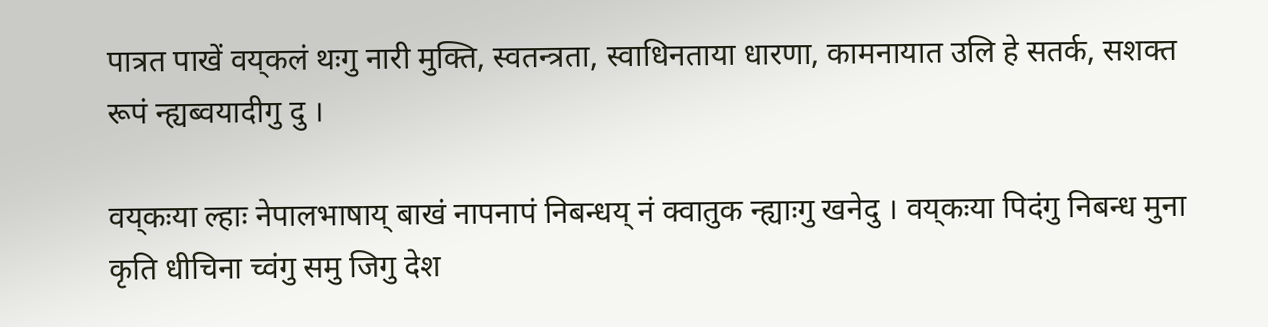पात्रत पाखें वय्‌कलं थःगु नारी मुक्ति, स्वतन्त्रता, स्वाधिनताया धारणा, कामनायात उलि हे सतर्क, सशक्त रूपं न्ह्यब्वयादीगु दु ।

वय्‌कःया ल्हाः नेपालभाषाय् बाखं नापनापं निबन्धय् नं क्वातुक न्ह्याःगु खनेदु । वय्‌कःया पिदंगु निबन्ध मुना कृति धीचिना च्वंगु समु जिगु देश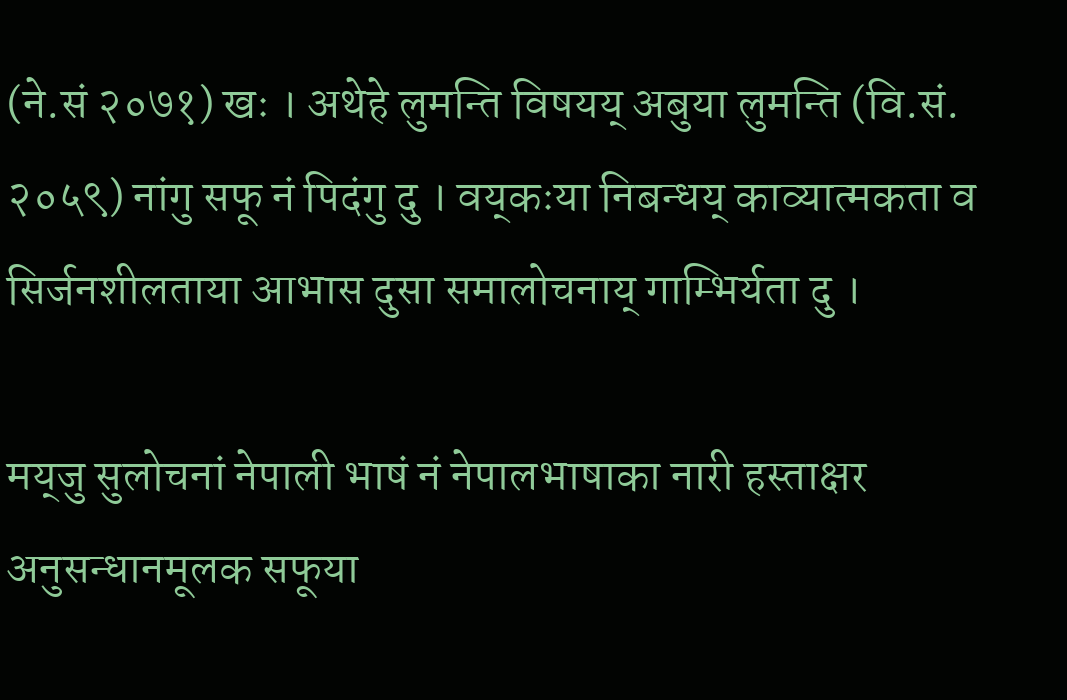(ने.सं २०७१) खः । अथेहे लुमन्ति विषयय् अबुया लुमन्ति (वि.सं. २०५९) नांगु सफू नं पिदंगु दु । वय्‌कःया निबन्धय् काव्यात्मकता व सिर्जनशीलताया आभास दुसा समालोचनाय् गाम्भिर्यता दु ।

मय्‌जु सुलोचनां नेपाली भाषं नं नेपालभाषाका नारी हस्ताक्षर अनुसन्धानमूलक सफूया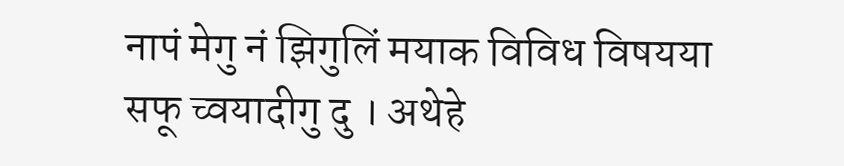नापं मेगु नं झिगुलिं मयाक विविध विषयया सफू च्वयादीगु दु । अथेहे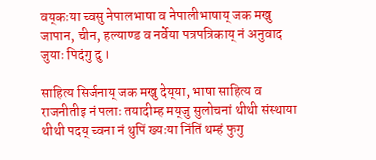वय्‌कःया च्वसु नेपालभाषा व नेपालीभाषाय् जक मखु जापान, चीन, हल्याण्ड व नर्वेया पत्रपत्रिकाय् नं अनुवाद जुयाः पिदंगु दु ।

साहित्य सिर्जनाय् जक मखु देय्‌या, भाषा साहित्य व राजनीतीइ नं पलाः तयादीम्ह मय्‌जु सुलोचनां थीथी संस्थाया थीथी पदय् च्वना नं थुपिं ख्यःया निंतिं थम्हं फुगु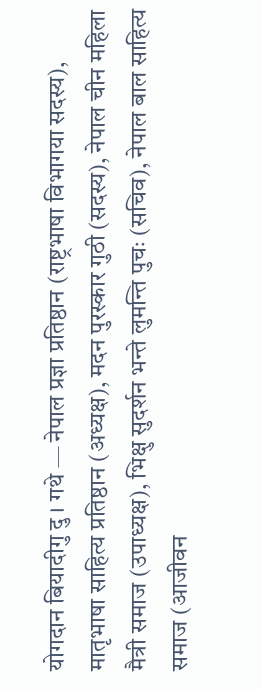योगदान बियादीगु दु । गथे — नेपाल प्रज्ञा प्रतिष्ठान (राष्ट्रभाषा विभागया सदस्य), मातृभाषा साहित्य प्रतिष्ठान (अध्यक्ष), मदन पुरस्कार गुठी (सदस्य), नेपाल चीन महिला मैत्री समाज (उपाध्यक्ष), भिक्षु सुदर्शन भन्ते लुमन्ति पुचः (सचिव), नेपाल बाल साहित्य समाज (आजीवन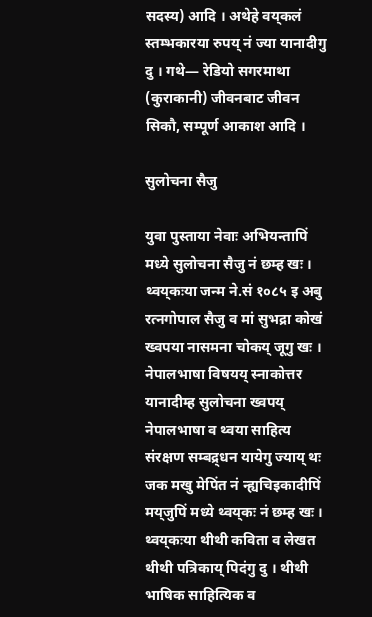सदस्य) आदि । अथेहे वय्‌कलं स्तम्भकारया रुपय् नं ज्या यानादीगु दु । गथे— रेडियो सगरमाथा (कुराकानी) जीवनबाट जीवन सिकौ, सम्पूर्ण आकाश आदि ।

सुलोचना सैजु

युवा पुस्ताया नेवाः अभियन्तापिं मध्ये सुलोचना सैजु नं छम्ह खः । थ्वय्‌कःया जन्म ने.सं १०८५ इ अबु रत्नगोपाल सैजु व मां सुभद्रा कोखं ख्वपया नासमना चोकय् जूगु खः । नेपालभाषा विषयय् स्नाकोत्तर यानादीम्ह सुलोचना ख्वपय् नेपालभाषा व थ्वया साहित्य संरक्षण सम्बद्र्धन यायेगु ज्याय् थः जक मखु मेपिंत नं न्ह्यचिइकादीपिं मय्‌जुपिं मध्ये थ्वय्‌कः नं छम्ह खः । थ्वय्‌कःया थीथी कविता व लेखत थीथी पत्रिकाय् पिदंगु दु । थीथी भाषिक साहित्यिक व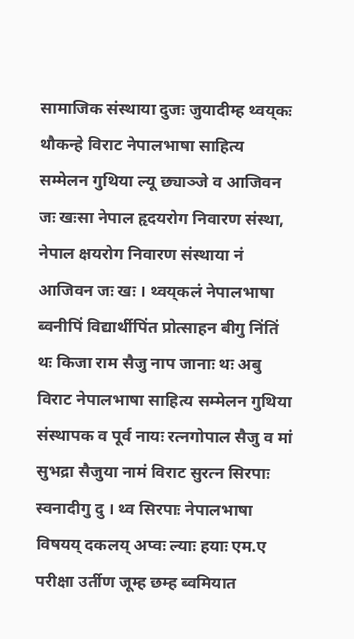सामाजिक संस्थाया दुजः जुयादीम्ह थ्वय्‌कः थौकन्हे विराट नेपालभाषा साहित्य सम्मेलन गुथिया ल्यू छ्याञ्जे व आजिवन जः खःसा नेपाल हृदयरोग निवारण संस्था, नेपाल क्षयरोग निवारण संस्थाया नं आजिवन जः खः । थ्वय्‌कलं नेपालभाषा ब्वनीपिं विद्यार्थीपिंत प्रोत्साहन बीगु निंतिं थः किजा राम सैजु नाप जानाः थः अबु विराट नेपालभाषा साहित्य सम्मेलन गुथिया संस्थापक व पूर्व नायः रत्नगोपाल सैजु व मां सुभद्रा सैजुया नामं विराट सुरत्न सिरपाः स्वनादीगु दु । थ्व सिरपाः नेपालभाषा विषयय् दकलय् अप्वः ल्याः हयाः एम.ए परीक्षा उर्तीण जूम्ह छम्ह ब्वमियात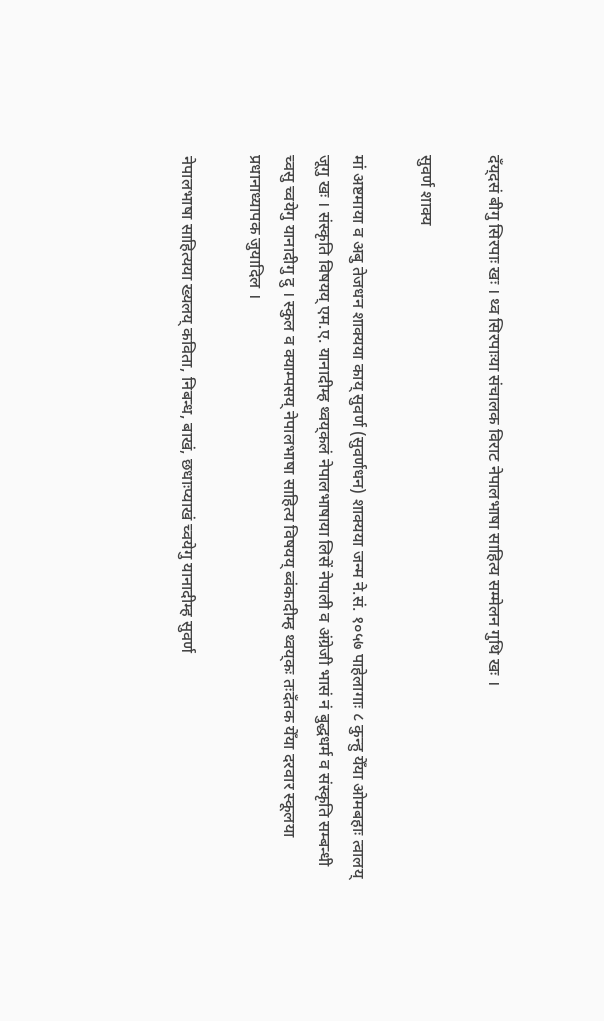दँय्‌दसं बीगु सिरपाः खः । थ्व सिरपाःया संचालक विराट नेपालभाषा साहित्य सम्मेलन गुथि खः ।

सुवर्ण शाक्य

मां अष्टमाया व अबु तेजधन शाक्यया काय् सुवर्ण (सुवर्णधन) शाक्यया जन्म ने.सं. १०५७ पाहेलागाः ८ कुन्हु येँया ओमबहाः त्वालय् जूगु खः । संस्कृति विषयय् एम.ए. यानादीम्ह थ्वय्‌कलं नेपालभाषाया लिसें नेपाली व अंग्रेजी भासं नं बुद्धधर्म व संस्कृति सम्बन्धी च्वसु च्वयेगु यानादीगु दु । स्कुल व क्याम्पसय् नेपालभाषा साहित्य विषयय् ब्वंकादीम्ह थ्वय्‌कः तःदँतक येँया दरवार स्कूलया प्रधानाध्यापक जुयादिल ।

नेपालभाषा साहित्यया ख्यलय् कविता, निबन्ध, बाखं, छधाःप्याखं च्वयेगु यानादीम्ह सुवर्ण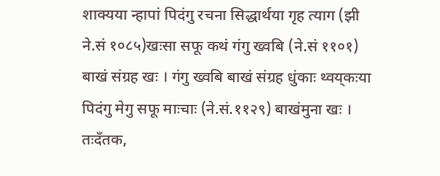शाक्यया न्हापां पिदंगु रचना सिद्धार्थया गृह त्याग (झी ने.सं १०८५)खःसा सफू कथं गंगु ख्वबि (ने.सं ११०१) बाखं संग्रह खः । गंगु ख्वबि बाखं संग्रह धुंकाः थ्वय्‌कःया पिदंगु मेगु सफू माःचाः (ने.सं.११२९) बाखंमुना खः । तःदँतक,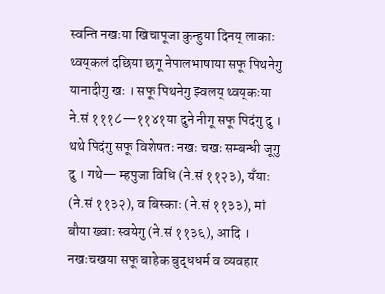स्वन्ति नखःया खिचापूजा कुन्हुया दिनय् लाकाः थ्वय्‌कलं दछिया छगू नेपालभाषाया सफू पिथनेगु यानादीगु खः । सफू पिथनेगु झ्वलय् थ्वय्‌कःया ने.सं १११८—११४१या दुने नीगू सफू पिदंगु दु । थथे पिदंगु सफू विशेषतः नखः चखः सम्बन्धी जूगु दु । गथे— म्हपुजा विधि (ने.सं ११२३), यँयाः (ने.सं ११३२), व बिस्काः (ने.सं ११३३), मां बौया ख्वाः स्वयेगु (ने.सं ११३६), आदि । नखःचखया सफू बाहेक बुद्धधर्म व व्यवहार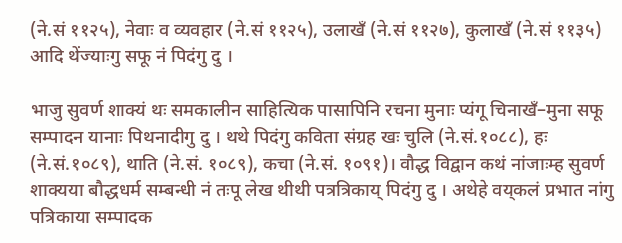(ने.सं ११२५), नेवाः व व्यवहार (ने.सं ११२५), उलाखँ (ने.सं ११२७), कुलाखँ (ने.सं ११३५) आदि थेंज्याःगु सफू नं पिदंगु दु ।

भाजु सुवर्ण शाक्यं थः समकालीन साहित्यिक पासापिनि रचना मुनाः प्यंगू चिनाखँ–मुना सफू सम्पादन यानाः पिथनादीगु दु । थथे पिदंगु कविता संग्रह खः चुलि (ने.सं.१०८८), हः (ने.सं.१०८९), थाति (ने.सं. १०८९), कचा (ने.सं. १०९१)। वौद्ध विद्वान कथं नांजाःम्ह सुवर्ण शाक्यया बौद्धधर्म सम्बन्धी नं तःपू लेख थीथी पत्रत्रिकाय् पिदंगु दु । अथेहे वय्‌कलं प्रभात नांगु पत्रिकाया सम्पादक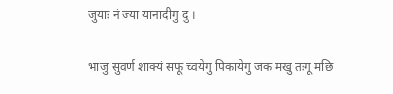जुयाः नं ज्या यानादीगु दु ।

भाजु सुवर्ण शाक्यं सफू च्वयेगु पिकायेगु जक मखु तःगू मछि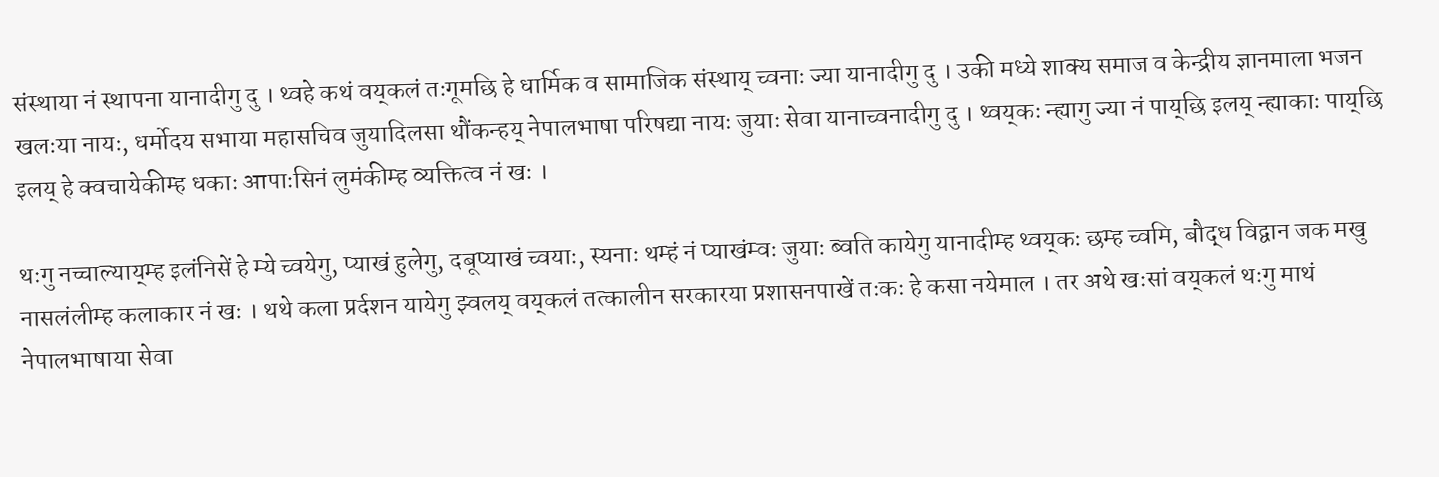संस्थाया नं स्थापना यानादीगु दु । थ्वहे कथं वय्‌कलं तःगूमछि हे धार्मिक व सामाजिक संस्थाय् च्वनाः ज्या यानादीगु दु । उकी मध्ये शाक्य समाज व केन्द्रीय ज्ञानमाला भजन खलःया नायः, धर्मोदय सभाया महासचिव जुयादिलसा थौंकन्हय् नेपालभाषा परिषद्या नायः जुयाः सेवा यानाच्वनादीगु दु । थ्वय्‌कः न्ह्यागु ज्या नं पाय्‌छि इलय् न्ह्याकाः पाय्‌छि इलय् हे क्वचायेकीम्ह धकाः आपाःसिनं लुमंकीम्ह व्यक्तित्व नं खः ।

थःगु नच्चाल्याय्‌म्ह इलंनिसें हे म्ये च्वयेगु, प्याखं हुलेगु, दबूप्याखं च्वयाः, स्यनाः थम्हं नं प्याखंम्वः जुयाः ब्वति कायेगु यानादीम्ह थ्वय्‌कः छम्ह च्वमि, बौद्ध विद्वान जक मखु नासलंलीम्ह कलाकार नं खः । थथे कला प्रर्दशन यायेगु झ्वलय् वय्‌कलं तत्कालीन सरकारया प्रशासनपाखें तःकः हे कसा नयेमाल । तर अथे खःसां वय्‌कलं थःगु माथं नेपालभाषाया सेवा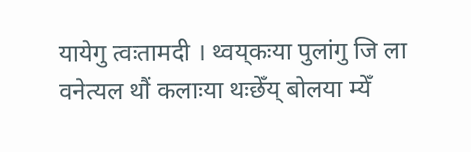यायेगु त्वःतामदी । थ्वय्‌कःया पुलांगु जि ला वनेत्यल थौं कलाःया थःछेँय् बोलया म्येँ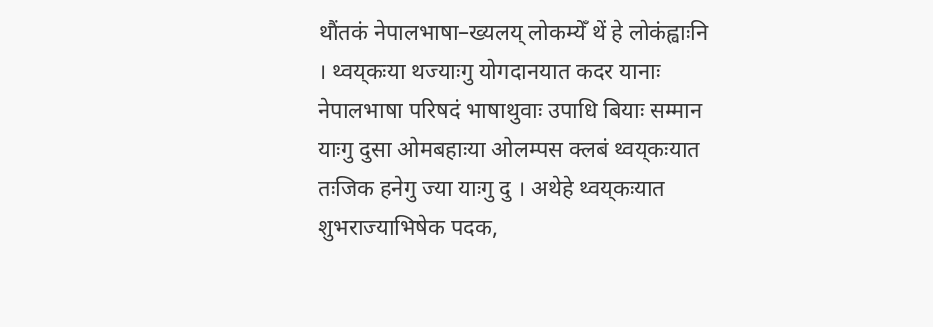थौंतकं नेपालभाषा–ख्यलय् लोकम्येँ थें हे लोकंह्वाःनि । थ्वय्‌कःया थज्याःगु योगदानयात कदर यानाः नेपालभाषा परिषदं भाषाथुवाः उपाधि बियाः सम्मान याःगु दुसा ओमबहाःया ओलम्पस क्लबं थ्वय्‌कःयात तःजिक हनेगु ज्या याःगु दु । अथेहे थ्वय्‌कःयात शुभराज्याभिषेक पदक,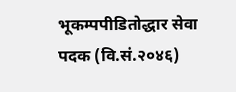भूकम्पपीडितोद्धार सेवा पदक (वि.सं.२०४६)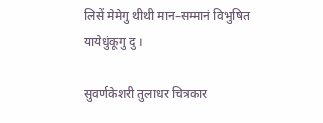लिसें मेमेगु थीथी मान–सम्मानं विभुषित यायेधुंकूगु दु ।

सुवर्णकेशरी तुलाधर चित्रकार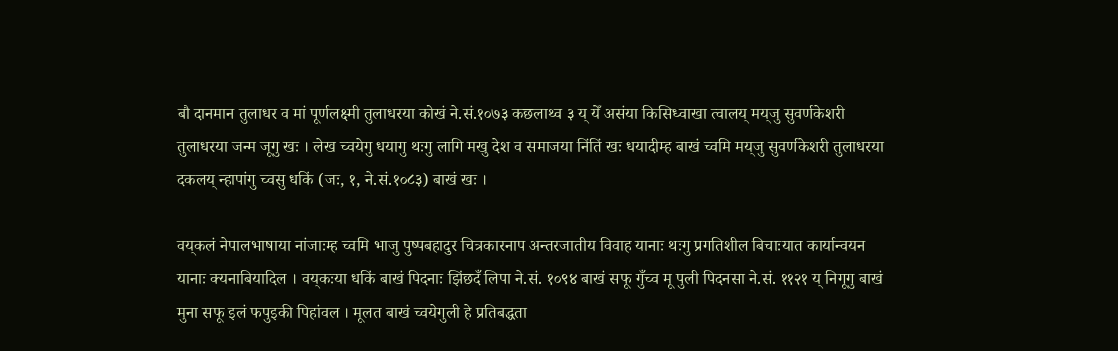बौ दानमान तुलाधर व मां पूर्णलक्ष्मी तुलाधरया कोखं ने.सं.१०७३ कछलाथ्व ३ य् येँ असंया किसिध्वाखा त्वालय् मय्‌जु सुवर्णकेशरी तुलाधरया जन्म जूगु खः । लेख च्वयेगु धयागु थःगु लागि मखु देश व समाजया निंतिं खः धयादीम्ह बाखं च्वमि मय्‌जु सुवर्णकेशरी तुलाधरया दकलय् न्हापांगु च्वसु धकिं (जः, १, ने.सं.१०८३) बाखं खः ।

वय्‌कलं नेपालभाषाया नांजाःम्ह च्वमि भाजु पुष्पबहादुर चित्रकारनाप अन्तरजातीय विवाह यानाः थःगु प्रगतिशील बिचाःयात कार्यान्वयन यानाः क्यनाबियादिल । वय्‌कःया धकिं बाखं पिदनाः झिंछदँ लिपा ने.सं. १०९४ बाखं सफू गुँच्व मू पुली पिदनसा ने.सं. ११२१ य् निगूगु बाखं मुना सफू इलं फपुइकी पिहांवल । मूलत बाखं च्वयेगुली हे प्रतिबद्धता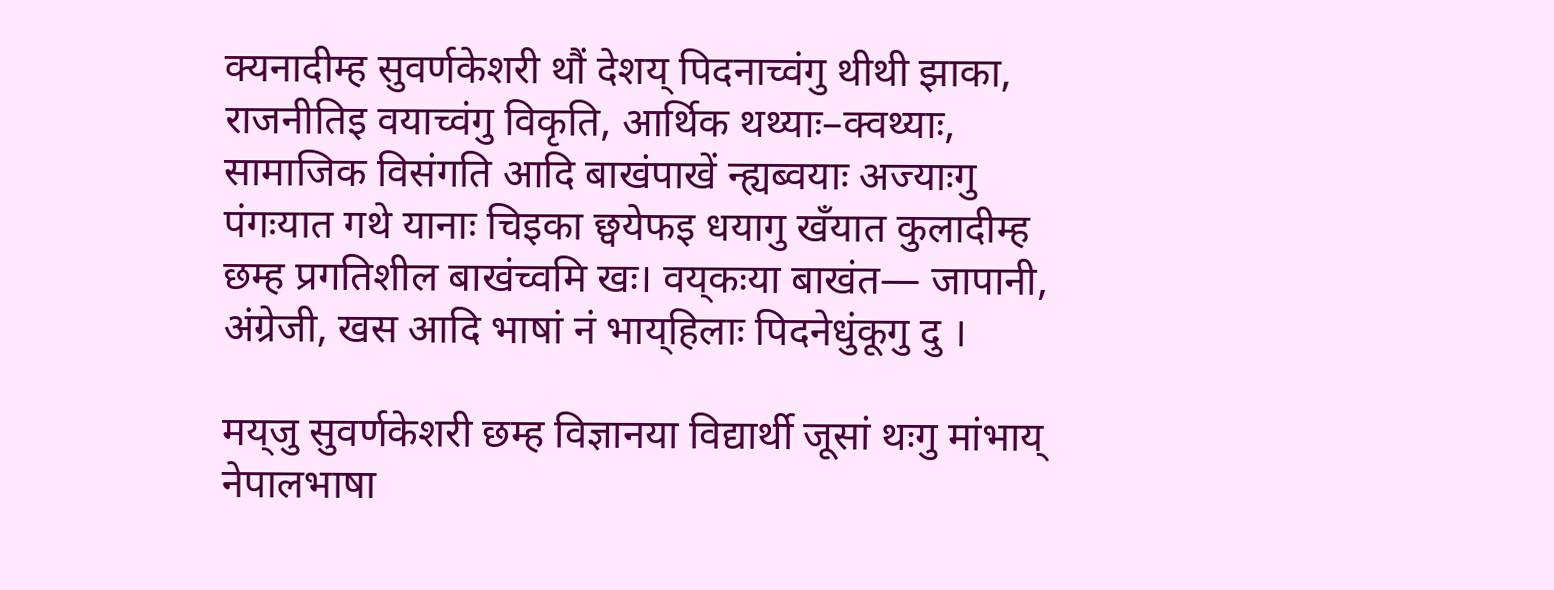क्यनादीम्ह सुवर्णकेशरी थौं देशय् पिदनाच्वंगु थीथी झाका, राजनीतिइ वयाच्वंगु विकृति, आर्थिक थथ्याः–क्वथ्याः, सामाजिक विसंगति आदि बाखंपाखें न्ह्यब्वयाः अज्याःगु पंगःयात गथे यानाः चिइका छ्वयेफइ धयागु खँयात कुलादीम्ह छम्ह प्रगतिशील बाखंच्वमि खः। वय्‌कःया बाखंत— जापानी, अंग्रेजी, खस आदि भाषां नं भाय्‌हिलाः पिदनेधुंकूगु दु ।

मय्‌जु सुवर्णकेशरी छम्ह विज्ञानया विद्यार्थी जूसां थःगु मांभाय् नेपालभाषा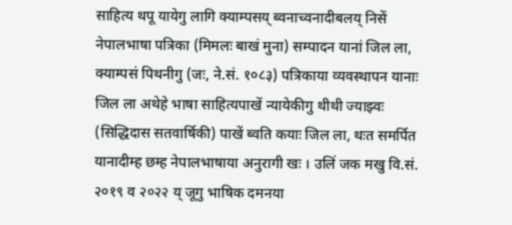साहित्य थपू यायेगु लागि क्याम्पसय् ब्वनाच्वनादीबलय् निसें नेपालभाषा पत्रिका (मिमलः बाखं मुना) सम्पादन यानां जिल ला, क्याम्पसं पिथनीगु (जः, ने.सं. १०८३) पत्रिकाया व्यवस्थापन यानाः जिल ला अथेहे भाषा साहित्यपाखें न्यायेकीगु थीथी ज्याझ्वः (सिद्धिदास सतवार्षिकी) पाखें ब्वति कयाः जिल ला, थःत समर्पित यानादीम्ह छम्ह नेपालभाषाया अनुरागी खः । उलिं जक मखु वि.सं. २०१९ व २०२२ य् जूगु भाषिक दमनया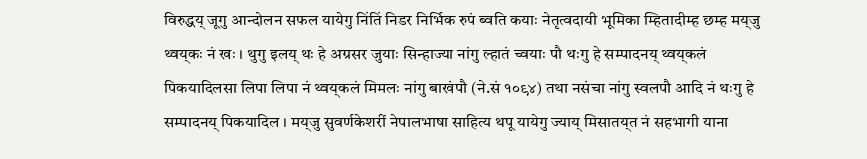विरुद्धय् जूगु आन्दोलन सफल यायेगु निंतिं निडर निर्भिक रुपं ब्वति कयाः नेतृत्वदायी भूमिका म्हितादीम्ह छम्ह मय्‌जु थ्वय्‌कः नं खः । थुगु इलय् थः हे अग्रसर जुयाः सिन्हाज्या नांगु ल्हातं च्वयाः पौ थःगु हे सम्पादनय् थ्वय्‌कलं पिकयादिलसा लिपा लिपा नं थ्वय्‌कलं मिमलः नांगु बाखंपौ (ने.सं १०९४) तथा नसंचा नांगु स्वलपौ आदि नं थःगु हे सम्पादनय् पिकयादिल । मय्‌जु सुवर्णकेशरीं नेपालभाषा साहित्य थपू यायेगु ज्याय् मिसातय्‌त नं सहभागी याना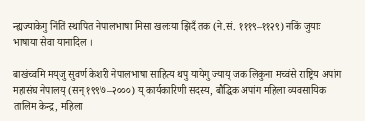न्ह्यज्याकेगु निंतिं स्थापित नेपालभाषा मिसा खलःया झिदँ तक (ने.सं. १११९–११२९) नकिं जुयाः भाषाया सेवा यानादिल ।

बाखंच्वमि मय्‌जु सुवर्ण केशरी नेपालभाषा साहित्य थपु यायेगु ज्याय् जक लिकुना मच्वंसे राष्ट्रिय अपांग महासंघ नेपालय् (सन् १९९७–२०००) य् कार्यकारिणी सदस्य, बौद्धिक अपांग महिला व्यवसायिक तालिम केन्द्र, महिला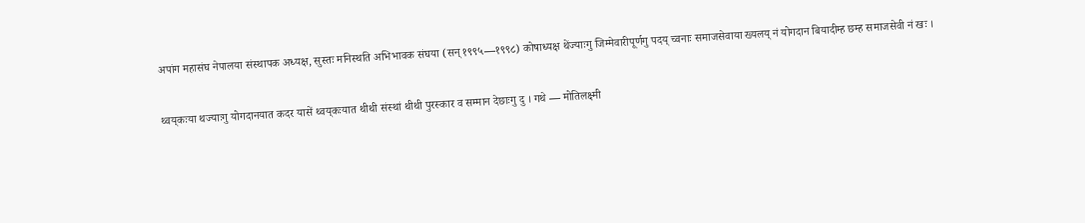अपांग महासंघ नेपालया संस्थापक अध्यक्ष, सुस्तः मनिस्थति अभिभावक संघया (सन् १९९५—१९९८) कोषाध्यक्ष थेंज्याःगु जिम्मेवारीपूर्णगु पदय् च्वनाः समाजसेवाया ख्यलय् नं योगदान बियादीम्ह छम्ह समाजसेवी नं खः ।

थ्वय्‌कःया थज्याःगु योगदानयात कदर यासें थ्वय्‌कःयात थीथी संस्थां थीथी पुरस्कार व सम्मान देछाःगु दु । गथे — मोतिलक्ष्मी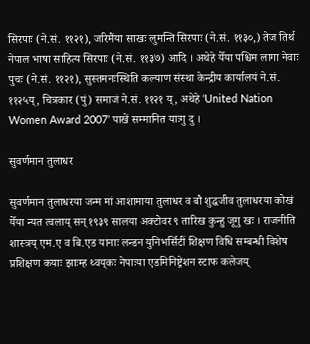सिरपाः (ने.सं. ११२१), जरिमैंया साखः लुमन्ति सिरपाः (ने.सं. ११३०,) तेज तिर्थ नेपाल भाषा साहित्य सिरपाः (ने.सं. ११३७) आदि । अथेहे येँया पश्चिम लागा नेवाः पुचः (ने.सं. ११२१), सुस्तमनःस्थिति कल्याण संस्था केन्द्रीय कार्यालयं ने.सं. ११२५य्, चित्रकार (पुं) समाजं ने.सं. ११२१ य्, अथेहे ‘United Nation Women Award 2007’ पाखें सम्मानित याःगु दु ।

सुवर्णमान तुलाधर

सुवर्णमान तुलाधरया जन्म मां आशामाया तुलाधर व बौ शुद्धजीव तुलाधरया कोखं येँया न्यत त्वलाय् सन् १९३९ सालया अक्टोवर ९ तारिख कुन्हु जूगु खः । राजनीति शास्त्रय् एम.ए व बि.एड यानाः लन्डन युनिभर्सिटीं शिक्षण विधि सम्बन्धी विशेष प्रशिक्षण कयाः झाःम्ह थ्वय्‌कः नेपाःया एडमिनिष्ट्रेशन स्टाफ कलेजय्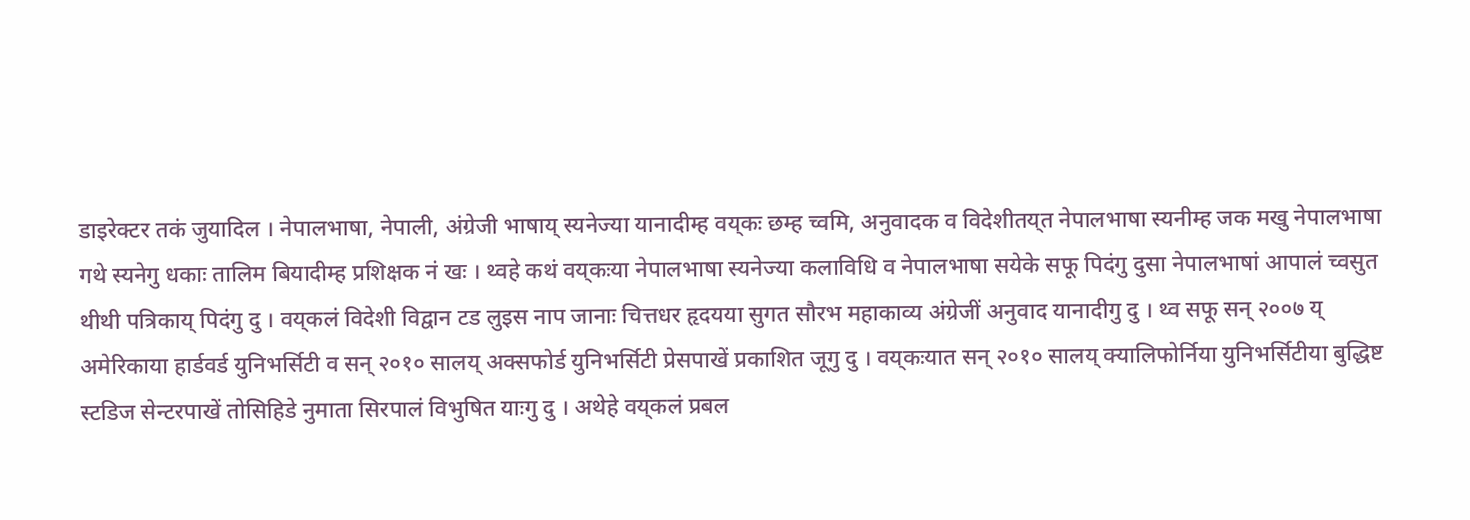डाइरेक्टर तकं जुयादिल । नेपालभाषा, नेपाली, अंग्रेजी भाषाय् स्यनेज्या यानादीम्ह वय्‌कः छम्ह च्वमि, अनुवादक व विदेशीतय्‌त नेपालभाषा स्यनीम्ह जक मखु नेपालभाषा गथे स्यनेगु धकाः तालिम बियादीम्ह प्रशिक्षक नं खः । थ्वहे कथं वय्‌कःया नेपालभाषा स्यनेज्या कलाविधि व नेपालभाषा सयेके सफू पिदंगु दुसा नेपालभाषां आपालं च्वसुत थीथी पत्रिकाय् पिदंगु दु । वय्‌कलं विदेशी विद्वान टड लुइस नाप जानाः चित्तधर हृदयया सुगत सौरभ महाकाव्य अंग्रेजीं अनुवाद यानादीगु दु । थ्व सफू सन् २००७ य् अमेरिकाया हार्डवर्ड युनिभर्सिटी व सन् २०१० सालय् अक्सफोर्ड युनिभर्सिटी प्रेसपाखें प्रकाशित जूगु दु । वय्‌कःयात सन् २०१० सालय् क्यालिफोर्निया युनिभर्सिटीया बुद्धिष्ट स्टडिज सेन्टरपाखें तोसिहिडे नुमाता सिरपालं विभुषित याःगु दु । अथेहे वय्‌कलं प्रबल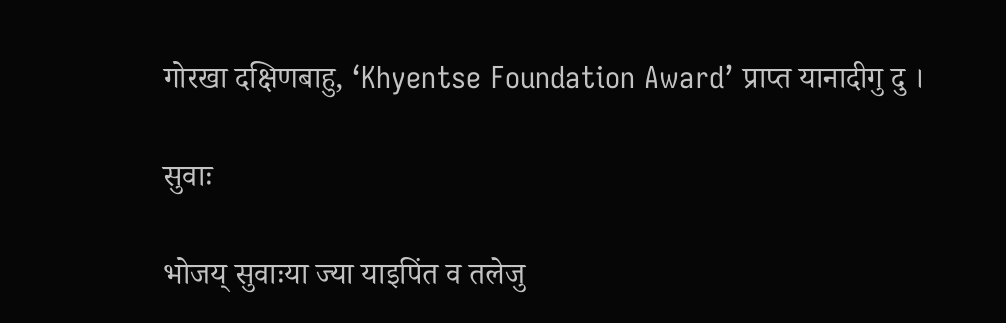गोरखा दक्षिणबाहु, ‘Khyentse Foundation Award’ प्राप्त यानादीगु दु ।

सुवाः

भोजय् सुवाःया ज्या याइपिंत व तलेजु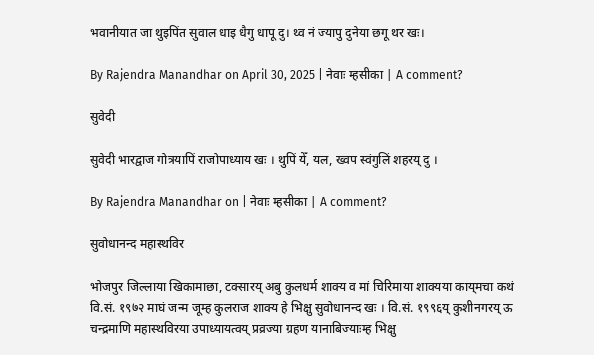भवानीयात जा थुइपिंत सुवाल धाइ धैगु धापू दु। थ्व नं ज्यापु दुनेया छगू थर खः।

By Rajendra Manandhar on April 30, 2025 | नेवाः म्हसीका | A comment?

सुवेदी

सुवेदी भारद्वाज गोत्रयापिं राजोपाध्याय खः । थुपिं येँ, यल, ख्वप स्वंगुलिं शहरय् दु ।

By Rajendra Manandhar on | नेवाः म्हसीका | A comment?

सुवोधानन्द महास्थविर

भोजपुर जिल्लाया खिकामाछा, टक्सारय् अबु कुलधर्म शाक्य व मां चिरिमाया शाक्यया काय्‌मचा कथं वि.सं. १९७२ माघं जन्म जूम्ह कुलराज शाक्य हे भिक्षु सुवोधानन्द खः । वि.सं. १९९६य् कुशीनगरय् ऊ चन्द्रमाणि महास्थविरया उपाध्यायत्वय् प्रव्रज्या ग्रहण यानाबिज्याःम्ह भिक्षु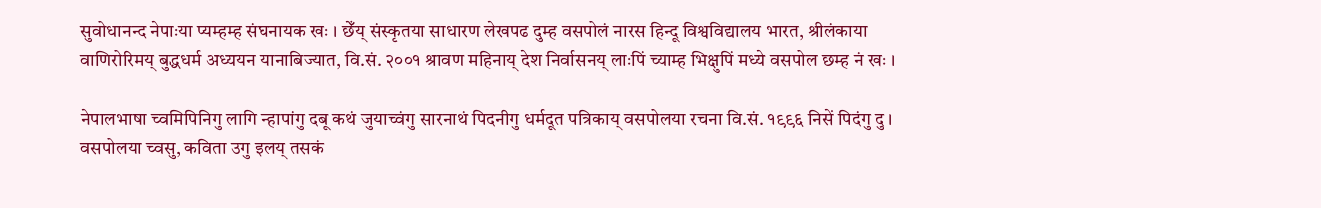सुवोधानन्द नेपाःया प्यम्हम्ह संघनायक खः । छेँय् संस्कृतया साधारण लेखपढ दुम्ह वसपोलं नारस हिन्दू विश्वविद्यालय भारत, श्रीलंकाया वाणिरोरिमय् बुद्धधर्म अध्ययन यानाबिज्यात, वि.सं. २००१ श्रावण महिनाय् देश निर्वासनय् लाःपिं च्याम्ह भिक्षुपिं मध्ये वसपोल छम्ह नं खः ।

नेपालभाषा च्वमिपिनिगु लागि न्हापांगु दबू कथं जुयाच्वंगु सारनाथं पिदनीगु धर्मदूत पत्रिकाय् वसपोलया रचना वि.सं. १९९६ निसें पिदंगु दु । वसपोलया च्वसु, कविता उगु इलय् तसकं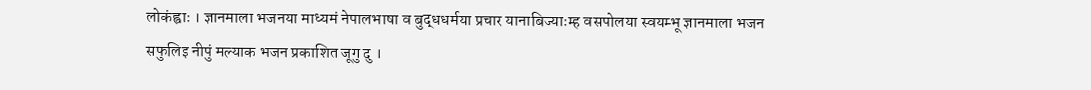लोकंह्वाः । ज्ञानमाला भजनया माध्यमं नेपालभाषा व बुद्धधर्मया प्रचार यानाबिज्याःम्ह वसपोलया स्वयम्भू ज्ञानमाला भजन सफुलिइ नीपुं मल्याक भजन प्रकाशित जूगु दु ।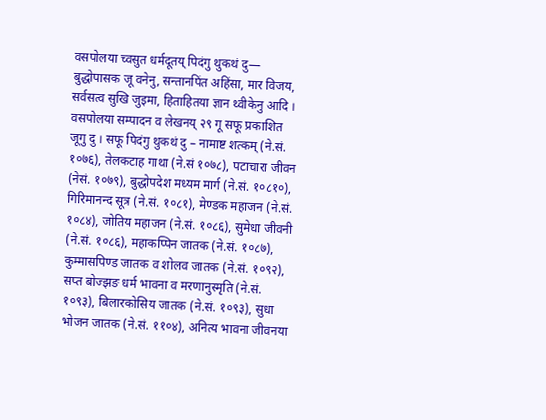वसपोलया च्वसुत धर्मदूतय् पिदंगु थुकथं दु— बुद्धोपासक जू वनेनु, सन्तानपिंत अहिंसा, मार विजय, सर्वसत्व सुखि जुइमा, हिताहितया ज्ञान थ्वीकेनु आदि । वसपोलया सम्पादन व लेखनय् २९ गू सफू प्रकाशित जूगु दु । सफू पिदंगु थुकथं दु – नामाष्ट शत्कम् (ने.सं. १०७६), तेलकटाह गाथा (ने.सं १०७८), पटाचारा जीवन (नेसं. १०७९), बुद्धोपदेश मध्यम मार्ग (ने.सं. १०८१०), गिरिमानन्द सूत्र (ने.सं. १०८१), मेण्डक महाजन (ने.सं. १०८४), जोतिय महाजन (ने.सं. १०८६), सुमेधा जीवनी (ने.सं. १०८६), महाकप्पिन जातक (ने.सं. १०८७), कुम्मासपिण्ड जातक व शोलव जातक (ने.सं. १०९२), सप्त बोज्झङ धर्म भावना व मरणानुस्मृति (ने.सं. १०९३), बिलारकोसिय जातक (ने.सं. १०९३), सुधा भोजन जातक (ने.सं. ११०४), अनित्य भावना जीवनया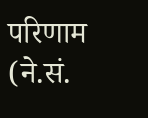परिणाम (ने.सं.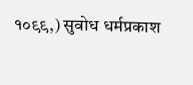१०९९,) सुवोध धर्मप्रकाश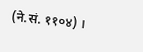(ने.सं. ११०४) ।